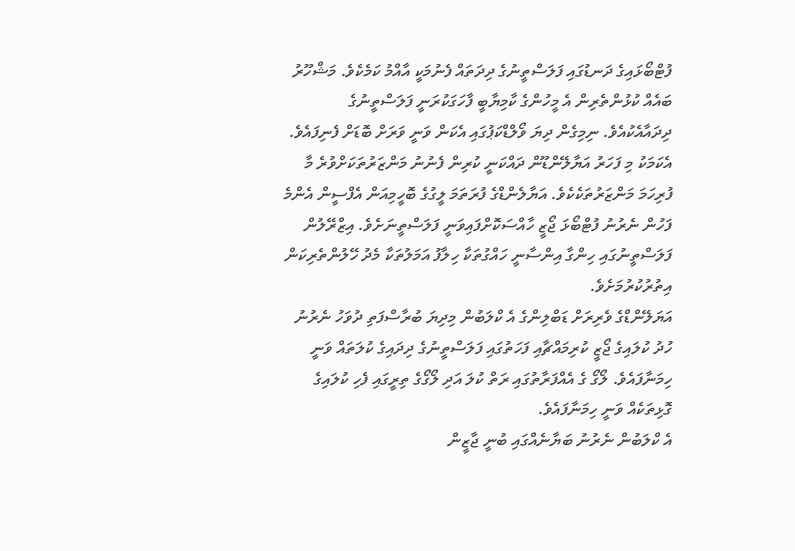ފުޓްބޯޅައިގެ ދަނޑުގައި ފަލަސްތީނުގެ ދިދަތައް ފެނުމަކީ އާއްމު ކަމެކެވެ. މަޝްހޫރު ބައެއް ކުޅުންތެރިން އެ މީހުންގެ ކާމިޔާބީ ފާހަގަކުރަނީ ފަލަސްތީނުގެ ދިދައާއެކުއެވެ. ނިމިގެން ދިޔަ ވޯލްޑްކަޕުގައި އެކަން ވަނީ ވަރަށް ބޮޑަށް ފެނިފައެވެ. އެކަމަކު މި ފަހަރު އަޔާލޭންޑޫން ދައްކަނީ ކުރިން ފެނުނު މަންޒަރުތަކަށްވުރެ މާ ފުރިހަމަ މަންޒަރުތަކެކެވެ. އަޔާލެންޑްގެ ފުރަތަމަ ލީގުގެ ބޮހީމިއަން އެފްސީން އެންމެ ފަހުން ނެރުނު ފުޓްބޯޅަ ޖޯޒީ ހާއްސަކޮށްފައިވަނީ ފަލަސްތީނަށެވެ. އިޒްރޭލުން ފަލަސްތީނުގައި ހިންގާ އިންސާނީ ހައްގުތަކާ ހިލާފު އަމަލުތަކާ މެދު ހޭލުންތެރިކަން އިތުރުކުރުމަށެވެ.
އަޔަލޭންޑްގެ ވެރިރަށް ޑަބްލިންގެ އެ ކްލަބުން މިދިޔަ ބުރާސްފަތި ދުވަހު ނެރުނު ހުދު ކުލައިގެ ޖޯޒީ ކުރިމައްޗާއި ފަހަތުގައި ފަލަސްތީނުގެ ދިދައިގެ ކުލަތައް ވަނީ ހިމަނާފައެވެ. ލޯގޯ ގެ އެއްފަރާތުގައި ރަތް ކުލަ އަދި ލޯގޯގެ ތިރީގައި ފެހި ކުލައިގެ ގޮޅިތަކެއް ވަނީ ހިމަނާފައެވެ.
އެ ކްލަބުން ނެރުނު ބަޔާނެއްގައި ބުނީ ޖާޒީން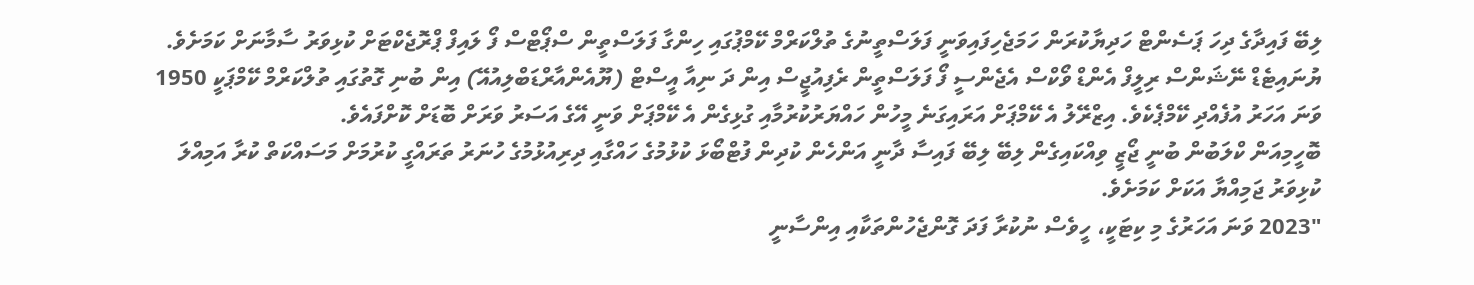ލިބޭ ފައިދާގެ ދިހަ ޕަސެންޓް ހަދިޔާކުރަން ހަމަޖެހިފައިވަނީ ފަލަސްތީނުގެ ތުލްކަރްމް ކޭމްޕުގައި ހިންގާ ފަލަސްތީން ސްޕޯޓްސް ފޯ ލައިފް ޕްރޮޖެކްޓަށް ކުޅިވަރު ސާމާނަށް ކަމަށެވެ.
ޔުނައިޓެޑް ނޭޝަންސް ރިލީފް އެންޑް ވޯކްސް އެޖެންސީ ފޯ ފަލަސްތީން ރެފިއުޖީސް އިން ދަ ނިއާ އީސްޓް (ޔޫއެންއާރްޑަބްލިއުއޭ) އިން ބުނި ގޮތުގައި ތުލްކަރްމް ކޭމްޕަކީ 1950 ވަނަ އަހަރު އުފެއްދި ކޭމްޕެކެވެ. އިޒްރޭލު އެ ކޭމްޕަށް އަރައިގަނެ މީހުން ހައްޔަރުކުރުމާއި ގުޅިގެން އެ ކޭމްޕަށް ވަނީ އޭގެ އަސަރު ވަރަށް ބޮޑަށް ކޮށްފައެވެ.
ބޮހީމިއަން ކްލަބުން ބުނީ ޖޯޒީ ވިއްކައިގެން ލިބޭ ލިބޭ ފައިސާ ދާނީ އަންހެން ކުދިން ފުޓްބޯޅަ ކުޅުމުގެ ހައްގާއި ދިރިއުޅުމުގެ ހުނަރު ތަރައްގީ ކުރުމަށް މަސައްކަތް ކުރާ އަމިއްލަ ކުޅިވަރު ޖަމިއްޔާ އަކަށް ކަމަށެވެ.
"2023 ވަނަ އަހަރުގެ މި ކިޓަކީ، ހީވެސް ނުކުރާ ފަދަ ގޮންޖެހުންތަކާއި އިންސާނީ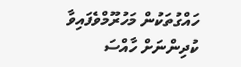ހައްގުތަކުން މަހުރޫމްވެފައިވާ ކުދިންނަށް ހާއްސަ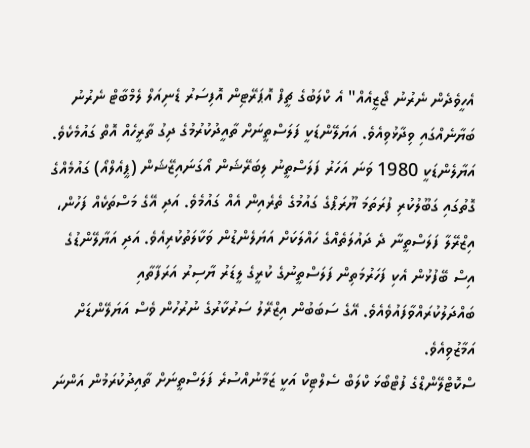އެހީވެދެން ނެރުނު ޖޯޒީއެއް" އެ ކްލަބުގެ ޗީފް އޮޕަރޭޓިން އޮފިސަރު ޑެނިއަލް ލެމްބާޓް ނެރުނު ބަޔާނެއްގައި ވިދާޅުވިއެވެ. އަޔަލޭންޑަކީ ފަލަސްތީނަށް ތާއީދުކުރުމުގެ ދިގު ތާރީހެއް އޮތް ގައުމެކެވެ.
އަޔާލެންޑަކީ 1980 ވަނަ އަހަރު ފަލަސްތީނު ލިބަރޭޝަން އޯގަނައިޒޭޝަން (ޕީއެލްއޯ) ގައުމެއްގެ ގޮތުގައި ގަބޫލުކުރި ފުރަތަމަ ޔޫރަޕްގެ ގައުމުގެ ތެރެއިން އެއް ގައުމެވެ. އަދި އޭގެ މަސްތަކެއް ފަހުން، އިޒްރޭލާ ފަލަސްތީނާ ދެ ދައުލަތެއްގެ ހައްލަކަށް އަޔަލެންޑުން ވަކާލަތުކުރިއެވެ. އަދި އަޔާލޭންޑުގެ އިސް ބޭފުޅުން އެކި ފަހަރުމަތިން ފަލަސްތީނުގެ ކުރީގެ ލީޑަރު ޔާސިރު އަރަފާތާއި ބައްދަލުކުރައްވާފައުވެއެވެ. އޭގެ ސަބަބުން އިޒްރޭލު ސަރުކާރުގެ ނުރުހުން ވެސް އަޔަލޭންޑަށް އަމާޒުވިއެވެ.
ސްކޮޓްލޭންޑްގެ ފުޓްބޯޅަ ކްލަބް ސެލްޓިކް އަކީ ޒަމާނުއްސުރެ ފަލަސްތީނަށް ތާއިދުކުރަމުން އަންނަ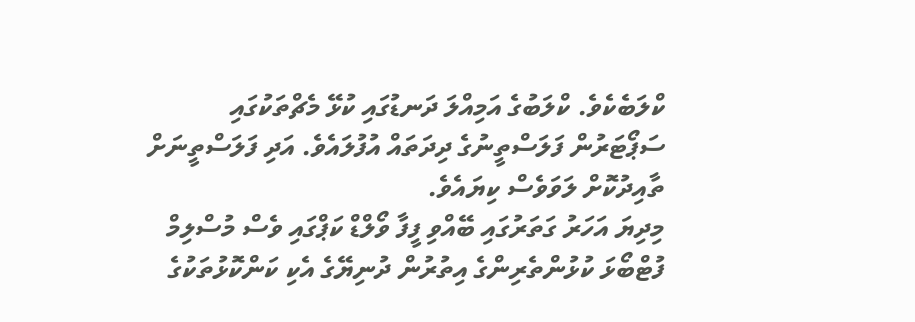ކްލަބެކެވެ. ކްލަބުގެ އަމިއްލަ ދަނޑުގައި ކުޅޭ މެޗްތަކުގައި ސަޕޯޓަރުން ފަލަސްތީނުގެ ދިދަތައް އުފުލައެވެ. އަދި ފަލަސްތީނަށް ތާއިދުކޮށް ލަވަވެސް ކިޔައެވެ.
މިދިޔަ އަހަރު ގަތަރުގައި ބޭއްވި ފީފާ ވޯލްޑް ކަޕްގައި ވެސް މުސްލިމް ފުޓްބޯޅަ ކުޅުންތެރިންގެ އިތުރުން ދުނިޔޭގެ އެކި ކަންކޮޅުތަކުގެ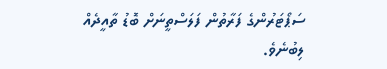ސަޕޯޓަރުންގެ ފަރާތުން ފަލަސްތީނަށް ބޮޑު ތާއީދެއް ލިބުނެވެ.